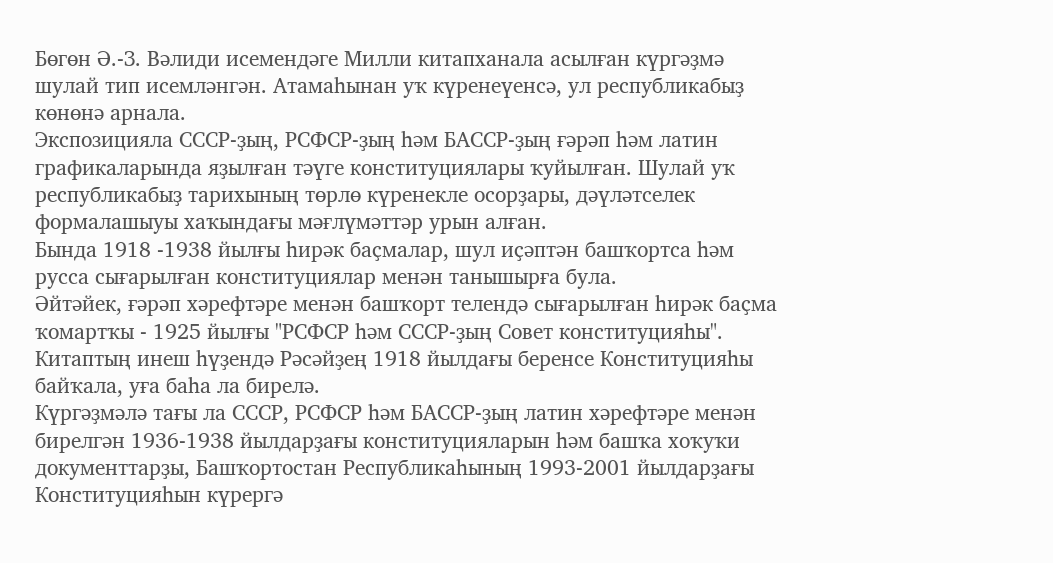Бөгөн Ә.-З. Вәлиди исемендәге Милли китапханала асылған күргәҙмә шулай тип исемләнгән. Атамаһынан уҡ күренеүенсә, ул республикабыҙ көнөнә арнала.
Экспозицияла СССР-ҙың, РСФСР-ҙың һәм БАССР-ҙың ғәрәп һәм латин графикаларында яҙылған тәүге конституциялары ҡуйылған. Шулай уҡ республикабыҙ тарихының төрлө күренекле осорҙары, дәүләтселек формалашыуы хаҡындағы мәғлүмәттәр урын алған.
Бында 1918 -1938 йылғы һирәк баҫмалар, шул иҫәптән башҡортса һәм русса сығарылған конституциялар менән танышырға була.
Әйтәйек, ғәрәп хәрефтәре менән башҡорт телендә сығарылған һирәк баҫма ҡомартҡы - 1925 йылғы "РСФСР һәм СССР-ҙың Совет конституцияһы". Китаптың инеш һүҙендә Рәсәйҙең 1918 йылдағы беренсе Конституцияһы байҡала, уға баһа ла бирелә.
Күргәҙмәлә тағы ла СССР, РСФСР һәм БАССР-ҙың латин хәрефтәре менән бирелгән 1936-1938 йылдарҙағы конституцияларын һәм башҡа хоҡуҡи документтарҙы, Башҡортостан Республикаһының 1993-2001 йылдарҙағы Конституцияһын күрергә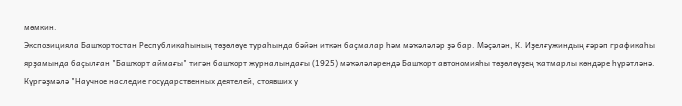мөмкин.
Экспозицияла Башҡортостан Республикаһының төҙөлөүе тураһында бәйән иткән баҫмалар һәм мәҡәләләр ҙә бар. Мәҫәлән, К. Иҙелғужиндың ғәрәп графикаһы ярҙамында баҫылған "Башҡорт аймағы" тигән башҡорт журналындағы (1925) мәҡәләләрендә Башҡорт автономияһы төҙөлөүҙең ҡатмарлы көндәре һүрәтләнә.
Күргәҙмәлә "Научное наследие государственных деятелей, стоявших у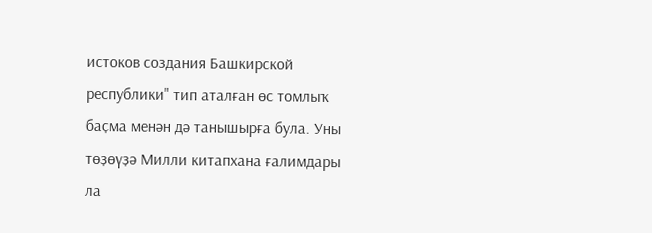истоков создания Башкирской республики" тип аталған өс томлыҡ баҫма менән дә танышырға була. Уны төҙөүҙә Милли китапхана ғалимдары ла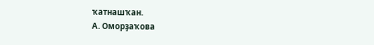ҡатнашҡан.
А. Оморҙаҡова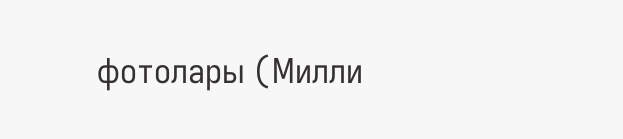фотолары (Милли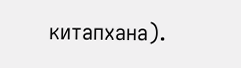китапхана).